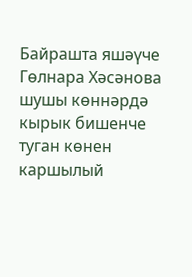Байрашта яшәүче Гөлнара Хәсәнова шушы көннәрдә кырык бишенче туган көнен каршылый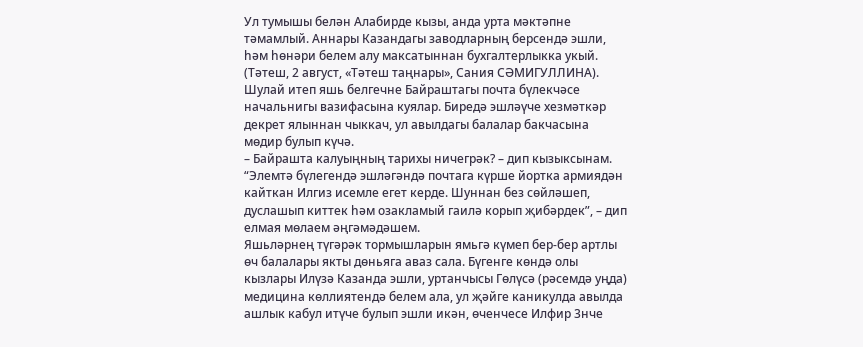Ул тумышы белән Алабирде кызы, анда урта мәктәпне тәмамлый. Аннары Казандагы заводларның берсендә эшли, һәм һөнәри белем алу максатыннан бухгалтерлыкка укый.
(Тәтеш, 2 август, «Тәтеш таңнары», Сания СӘМИГУЛЛИНА). Шулай итеп яшь белгечне Байраштагы почта бүлекчәсе начальнигы вазифасына куялар. Биредә эшләүче хезмәткәр декрет ялыннан чыккач, ул авылдагы балалар бакчасына мөдир булып күчә.
– Байрашта калуыңның тарихы ничегрәк? – дип кызыксынам.
“Элемтә бүлегендә эшләгәндә почтага күрше йортка армиядән кайткан Илгиз исемле егет керде. Шуннан без сөйләшеп, дуслашып киттек һәм озакламый гаилә корып җибәрдек”, – дип елмая мөлаем әңгәмәдәшем.
Яшьләрнең түгәрәк тормышларын ямьгә күмеп бер-бер артлы өч балалары якты дөньяга аваз сала. Бүгенге көндә олы кызлары Илүзә Казанда эшли, уртанчысы Гөлүсә (рәсемдә уңда) медицина көллиятендә белем ала, ул җәйге каникулда авылда ашлык кабул итүче булып эшли икән, өченчесе Илфир 3нче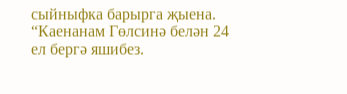сыйныфка барырга җыена.
“Каенанам Гөлсинә белән 24 ел бергә яшибез.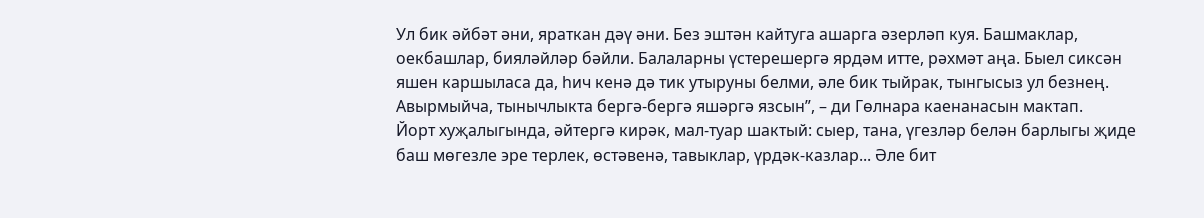Ул бик әйбәт әни, яраткан дәү әни. Без эштән кайтуга ашарга әзерләп куя. Башмаклар, оекбашлар, бияләйләр бәйли. Балаларны үстерешергә ярдәм итте, рәхмәт аңа. Быел сиксән яшен каршыласа да, һич кенә дә тик утыруны белми, әле бик тыйрак, тынгысыз ул безнең. Авырмыйча, тынычлыкта бергә-бергә яшәргә язсын”, – ди Гөлнара каенанасын мактап.
Йорт хуҗалыгында, әйтергә кирәк, мал-туар шактый: сыер, тана, үгезләр белән барлыгы җиде баш мөгезле эре терлек, өстәвенә, тавыклар, үрдәк-казлар... Әле бит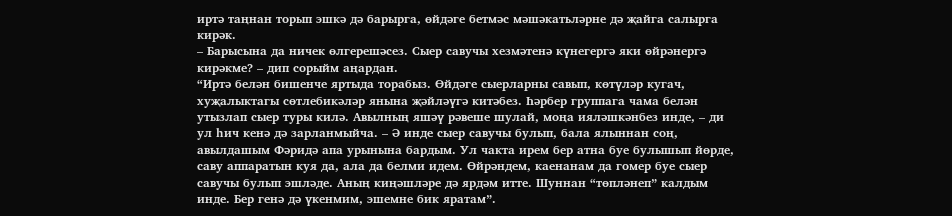иртә таңнан торып эшкә дә барырга, өйдәге бетмәс мәшәкатьләрне дә җайга салырга кирәк.
– Барысына да ничек өлгерешәсез. Сыер савучы хезмәтенә күнегергә яки өйрәнергә кирәкме? – дип сорыйм аңардан.
“Иртә белән бишенче яртыда торабыз. Өйдәге сыерларны савып, көтүләр кугач, хуҗалыктагы сөтлебикәләр янына җәйләүгә китәбез. Һәрбер группага чама белән утызлап сыер туры килә. Авылның яшәү рәвеше шулай, моңа ияләшкәнбез инде, – ди ул һич кенә дә зарланмыйча. – Ә инде сыер савучы булып, бала ялыннан соң, авылдашым Фәридә апа урынына бардым. Ул чакта ирем бер атна буе булышып йөрде, саву аппаратын куя да, ала да белми идем. Өйрәндем, каенанам да гомер буе сыер савучы булып эшләде. Аның киңәшләре дә ярдәм итте. Шуннан “төпләнеп” калдым инде. Бер генә дә үкенмим, эшемне бик яратам”.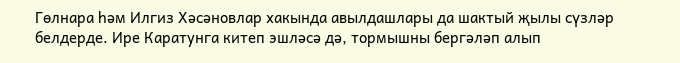Гөлнара һәм Илгиз Хәсәновлар хакында авылдашлары да шактый җылы сүзләр белдерде. Ире Каратунга китеп эшләсә дә, тормышны бергәләп алып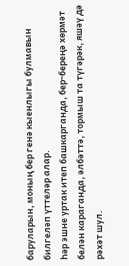баруларын, моның бер генә кыенлыгы булмавын билгеләп үттеләр алар.
Һәр эшне уртак итеп башкарганда, бер-береңә хөрмәт белән караганда, әлбәттә, тормыш та түгәрәк, яшәү дә рәхәт шул.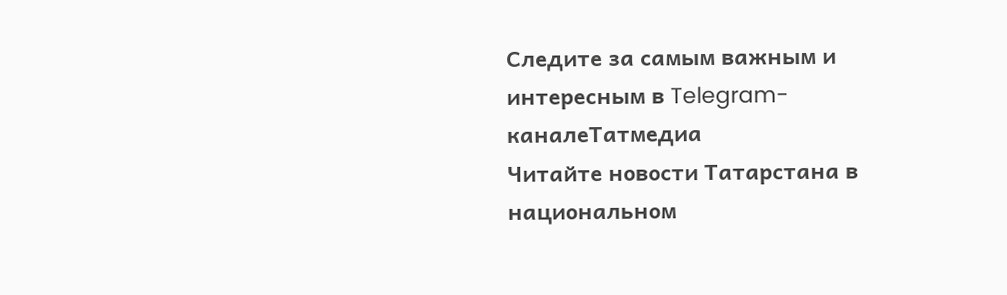Следите за самым важным и интересным в Telegram-каналеТатмедиа
Читайте новости Татарстана в национальном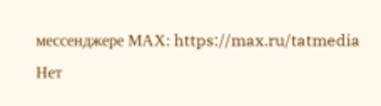мессенджере MАХ: https://max.ru/tatmedia
Нет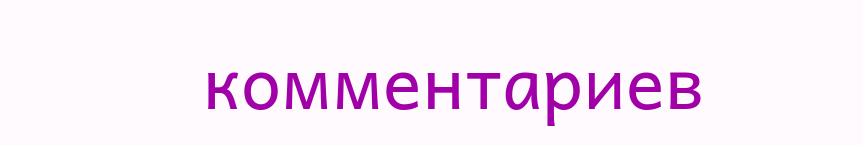комментариев